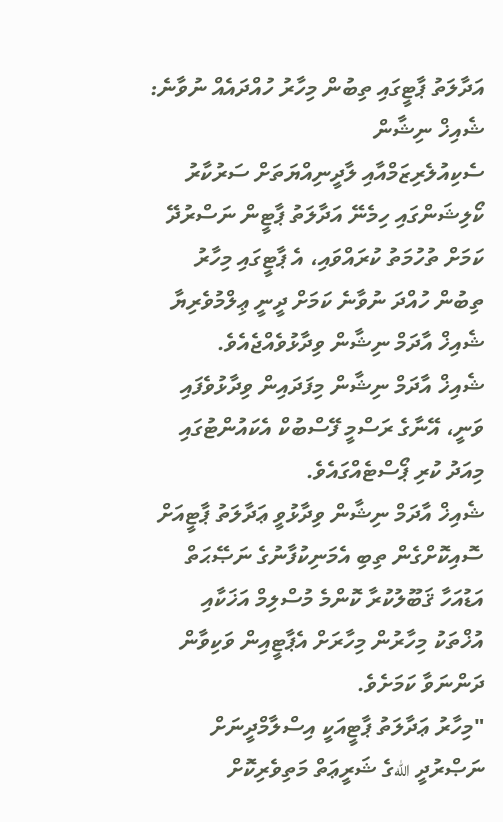އަދާލަތު ޕާޓީގައި ތިބުން މިހާރު ހުއްދައެއް ނުވާނެ: ޝެއިޚް ނިޝާން
ސެކިއުލެރިޒަމްއާއި ލާދީނިއްޔަތަށް ސަރުކާރު ކޯލިޝަންގައި ހިމެނޭ އަދާލަތު ޕާޓީން ނަސްރުދޭ ކަމަށް ތުހުމަތު ކުރައްވައި، އެ ޕާޓީގައި މިހާރު ތިބުން ހުއްދަ ނުވާނެ ކަމަށް ދީނީ ޢިލްމުވެރިޔާ ޝެއިޚް އާދަމް ނިޝާން ވިދާޅުވެއްޖެއެވެ.
ޝެއިޚް އާދަމް ނިޝާން މިފަދައިން ވިދާޅުވެފައި ވަނީ، އޭނާގެ ރަސްމީ ފޭސްބުކް އެކައުންޓުގައި މިއަދު ކުރި ޕޯސްޓެއްގައެވެ.
ޝެއިޚް އާދަމް ނިޝާން ވިދާޅުވީ ޢަދާލަތު ޕާޓީއަށް ސޮއިކޮށްގެން ތިބި އެމަނިކުފާނުގެ ނަޞޭޙަތް އަޑުއަހާ ޤަބޫލުކުރާ ކޮންމެ މުސްލިމް އަޚަކާއި އުޚްތަކު މިހާރުން މިހާރަށް އެޕާޓީއިން ވަކިވާން ދަންނަވާ ކަމަށެވެ.
"މިހާރު ޢަދާލަތު ޕާޓީއަކީ އިސްލާމްދީނަށް ނަޞްރުދީ اللهގެ ޝަރީޢަތް މަތިވެރިކޮށް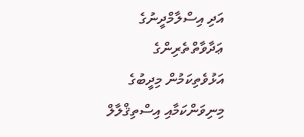އަދި އިސްލާމްދީނުގެ ޢަދާވާތްތެރިންގެ އަޅުވެތިކަމުން މިދީބުގެ މިނިވަންކަމާއި އިސްތިޤްލާލް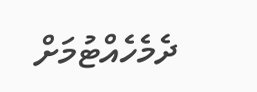ދެމެހެއްޓުމަށް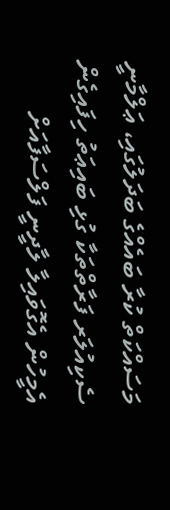މަސައްކަތް ކުރާ ބައެއްގެ ބަދަލުގައި، ޢަލްމާނީ ސެކިއުލަރ ފަރާތްތަކާ ގުޅި ބައިޢަތު ހިފައިގެން އެމީހުން އެގޮވައިލާ ލާދީނީ ފަލްސަފާއަށް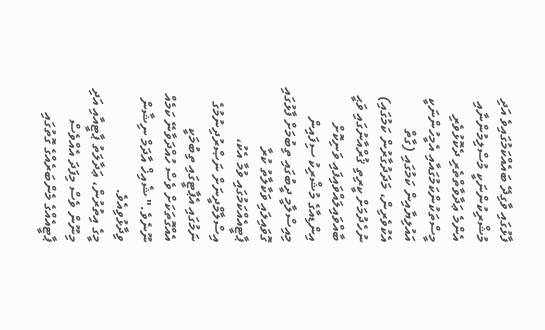ފާޅުގައި ވާގިދޭ ބައެއްކަމުގައިވެ އަދި މުޝްރިކުންނަކީ މުސްލިމުންނާއި އެންމެ ޢަދާވާތްތެރި ދެކޮޅުވެރި މީސްތަކުންކަމުގައާއި އެމީހުންނަކީ އައުލިޔާއިން ކަމުގައި (ގާތް އެކުވެރިން، މަދަދުގާރުން ކަމުގައި) ނުހެދުމަށް ކީރިތި ޤުރްއާނުގައި ވަޙީ ބާއްވައިލައްވައިފައި ވަނިކޮށް އިންޑިއާގެ މުޝްރިކު ސިފައިން މިއިސްލާމީ ދީބުގައި ތިބުމަށް ފާޅުގައި ގޮވައިލައި ވަކާލާތު ކުރާ ޕާޓީއެއްކަމުގައި ވުމާ އެކު، އިސްލާމްދީނަށް ނަޞްރުދިނުމުގެ ނަމުގައި އެޕާޓީގައި ތިބުމަކީ އެއްގޮތަކަށް ވެސް ހުއްދަވާނޭ ކަމެއް ނޫނެވެ." ޝެއިޚް އާދަމް ނިޝާން ވިދާޅުވިއެވެ.
މީގެ އިތުރުން، ޢަދާލަތު ޕާޓީއާއި އަދި މިނޫން ވެސް މިފަދަ އެއްވެސް ޕާޓީއެއްގެ މެންބަރެއްގެ ގޮތުގައި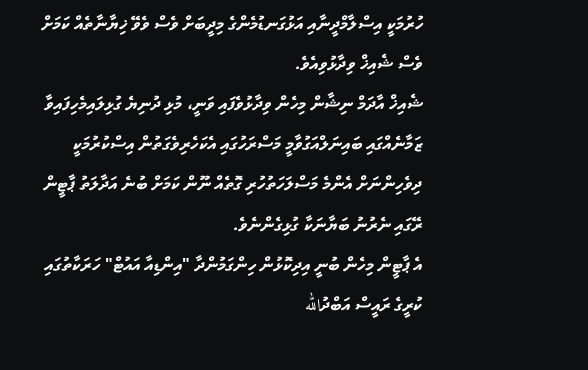ހުރުމަކީ އިސްލާމްދީނާއި އަޅުގަނޑުމެންގެ މިދީބަށް ވެސް ވެވޭ ޚިޔާނާތެއް ކަމަށް ވެސް ޝެއިޚް ވިދާޅުވިއެވެ.
ޝެއިޚް އާދަމް ނިޝާން މިހެން ވިދާޅުވެފައި ވަނީ، މުޅި ދުނިޔެ ގުޅިލައިމެހިފައިވާ ޒަމާނެއްގައި ބައިނަލްއަގުވާމީ މަސްރަހުގައި އެކަހެރިވެގަތުން އިސްކުރުމަކީ ދިވެހިންނަށް އެންމެ މަސްލަހަތުހުރި ގޮތެއް ނޫން ކަމަށް ބުނެ އަދާލަތު ޕާޓީން ރޭގައި ނެރުނު ބަޔާނަކާ ގުޅިގެންނެވެ.
އެ ޕާޓީން މިހެން ބުނީ އިދިކޮޅުން ހިންގަމުންދާ "އިންޑިއާ އައުޓް" ހަރަކާތުގައި ކުރީގެ ރައީސް އަބްދުالله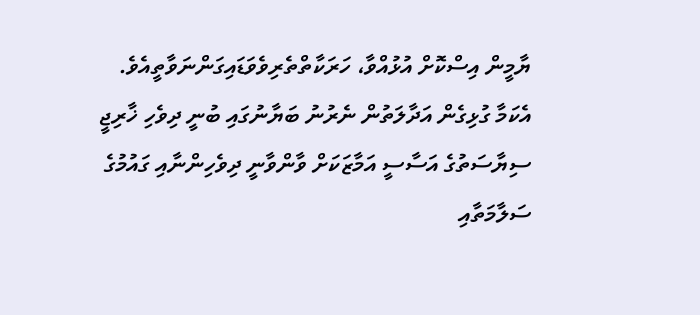ޔާމީން އިސްކޮށް އުޅުއްވާ، ހަރަކާތްތެރިވެވަޑައިގަންނަވާތީއެވެ.
އެކަމާ ގުޅިގެން އަދާލަތުން ނެރުނު ބަޔާނުގައި ބުނީ ދިވެހި ޚާރިޖީ ސިޔާސަތުގެ އަސާސީ އަމާޒަކަށް ވާންވާނީ ދިވެހިންނާއި ގައުމުގެ ސަލާމަތާއި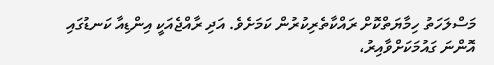މަސްލަހަތު ހިމާޔަތްކޮށް ރައްކާތެރިކުރުން ކަމަށެވެ. އަދި ރާއްޖެއަކީ އިންޑިއާ ކަނޑުގައި އޮންނަ ގައުމަކަށްވާއިރު،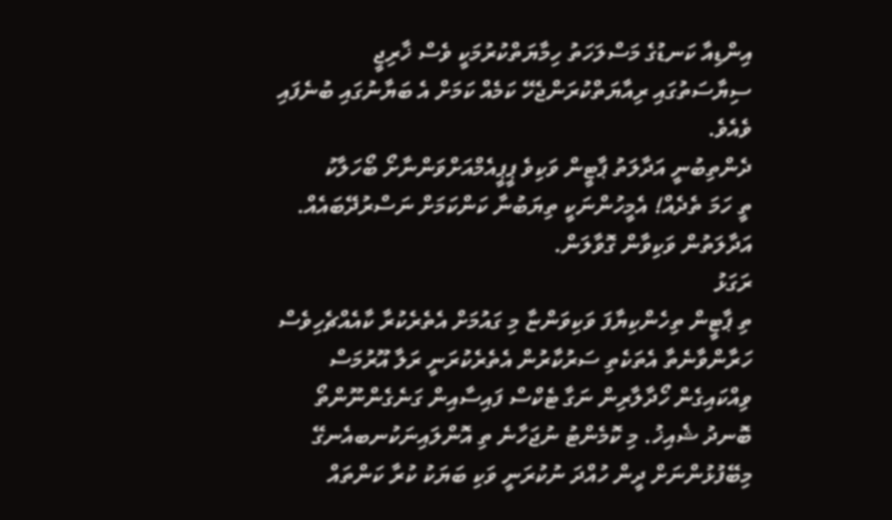އިންޑިއާ ކަނޑުގެ މަސްލަހަތު ހިމާޔަތްކުރުމަކީ ވެސް ޚާރިޖީ ސިޔާސަތުގައި ރިއާޔަތްކުރަންޖެހޭ ކަމެއް ކަމަށް އެ ބަޔާނުގައި ބުނެފައި ވެއެވެ.
ދެންތިބުނީ އަދާލަތު ޕާޓީން ވަކިވެ ޕީޕީއެމްއަށްވަންނާށޯ ބޯހަލާކު
ތީ ހަމަ ތެދެއް! އެމީހުންނަކީ ތިޔަބުނާ ކަންކަމަށް ނަސްރުދޭބައެއް.
އަދާލަތުން ވަކިވާން ގޮވާލަން.
ރަގަޅު
ތި ޕާޓީން ތިހެންކިޔާފަ ވަކިވަންޏާ މި ގައުމަށް އެތެރެކުރާ ކާއެއްޗެހިވެސް ހަރާންވާނެތާ އެތަކެތި ސަރުކާރުން އެތެރެކުރަނީ ރަލާ އޫރުމަސް ވިއްކައިގެން ހޯދާލާރިން ނަގާ ޓެކްސް ފައިސާއިން ގަނެގެންނޫންތޯ ބޮނދު ޝެއިޚު. މި ކޮމެންޓު ނުޖަހާނެ ތި އޮންލައިނަކުނބއެނގޭ
މިބޭފުޅުންނަށް ދީން ހުއްދަ ނުކުރަނީ ވަކި ބަޔަކު ކުރާ ކަންތައް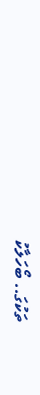ތަކުގަ.. ބޯހަލާކު